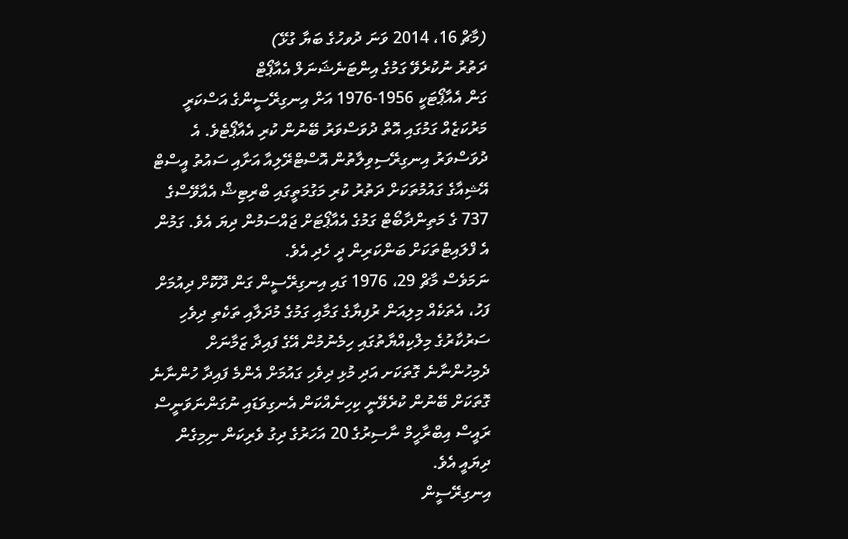(މާޗް 16، 2014 ވަނަ ދުވހުގެ ބަޔާ ގުޅޭ)
ދަތުރު ނުކުރެވޭ ގަމުގެ އިންޓަނެޝަނަލް އެއާޕޯޓް
ގަން އެއާޕޯޓަކީ 1956-1976 އަށް އިނގިރޭސީންގެ އަސްކަރީ މަރުކަޒެއް ގަމުގައި އޮތް ދުވަސްވަރު ބޭނުން ކުރި އެއާޕޯޓެވެ. އެ ދުވަސްވަރު އިނގިރޭސިވިލާތުން އޮސްޓްރޭލިއާ އަށާއި ސައުތު އީސްޓް އޭޝިއާގެ ގައުމުތަކަށް ދަތުރު ކުރި މަގުމަތީގައި ބްރިޓިޝް އެއާވޭސްގެ 737 ގެ މަތިންދާބޯޓް ގަމުގެ އެއާޕޯޓަށް ޖައްސަމުން ދިޔަ އެވެ. ގަމުން އެ ފްލައިޓްތަކަށް ބަންކަރިން ދީ ހެދި އެވެ.
ނަމަވެސް މާޗް 29، 1976 ގައި އިނގިރޭސީން ގަން ދޫކޮށް ދިއުމަށް ފަހު، އެތަކެއް މިލިއަން ރުފިޔާގެ ގަމާއި ގަމުގެ މުދަލާއި ތަކެތި ދިވެހި ސަރުކާރުގެ މިލްކިއްޔާތުގައި ހިމެނުމުން އޭގެ ފައިދާ ޒަމާނަށް ދެމިހުންނާނެ ގޮތަކަށ އަދި މުޅި ދިވެހި ގައުމަށް އެންމެ ފައިދާ ހުންނާނެ ގޮތަކަށް ބޭނުން ކުރެވޭނީ ކިހިނެއްކަން އެނގިވަޑައި ނުގަންނަވަނީސް ރައީސް އިބްރާހީމް ނާސިރުގެ 20 އަހަރުގެ ދިގު ވެރިކަން ނިމިގެން ދިޔައީ އެވެ.
އިނގިރޭސީން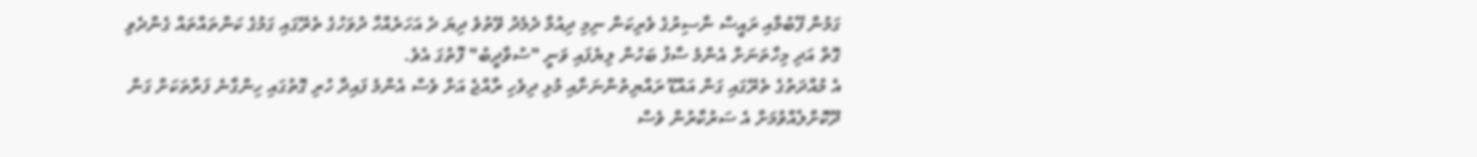ގަމުން ފޭބުމާއި ރައީސް ނާސިރުގެ ވެރިކަން ނިމި ދިއުމާ ދެމެދު ވޭތުވެ ދިޔަ ދެ އަހަރެއްހާ ދުވަހުގެ ތެރޭގައި ގަމުގެ ކަންތައްތައް ގެންދެވި ގޮތް އަދި މިހާތަނަށް އެންމެ ސާފު ބަހުން ލިޔެފައި ވަނީ "ސުވާދީބު" ފޮތުގަ އެވެ.
އެ މުއްދަތުގެ ތެރޭގައި ގަން އައްޑޫ ރައްޔިތުންނަށާއި މުޅި ދިވެހި ރާއްޖެ އަށް ވެސް އެންމެ ފައިދާ ހުރި ގޮތުގައި ހިންގާނެ ފަރާތަކަށް ގަން ދޫކޮށްލެއްވުމަށް އެ ސަރުކާރުން ވެސް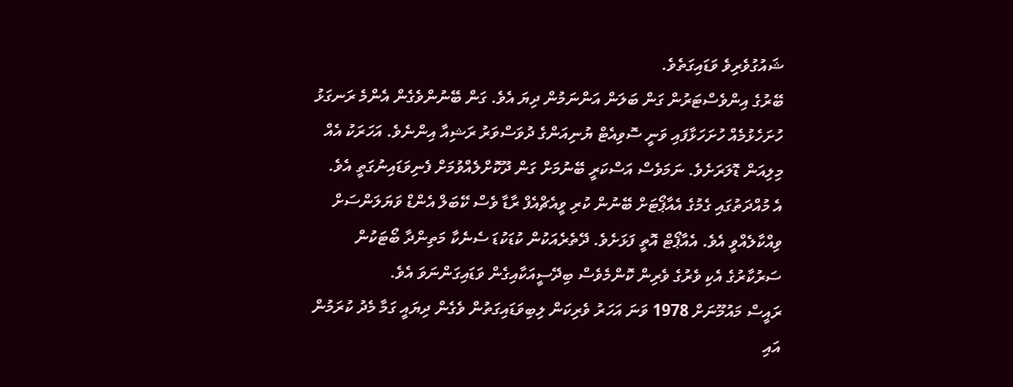ޝައުގުވެރިވެ ވަޑައިގަތެވެ.
ބޭރުގެ އިންވެސްޓަރުން ގަން ބަލަން އަންނަމުން ދިޔަ އެވެ. ގަން ބޭނުންވެގެން އެންމެ ރަނގަޅު ހުށަހެޅުމެއް ހުށަހަޅާފައި ވަނީ ސޮވިއެޓް ޔުނިއަންގެ ދުވަސްވަރު ރަޝިއާ އިންނެވެ. އަހަރަކު އެއް މިލިއަން ޑޮލަރަށެވެ. ނަމަވެސް އަސްކަރީ ބޭނުމަށް ގަން ދޫކޮށްލެއްވުމަށް ފެނިވަޑައިނުގަތީ އެވެ.
އެ މުއްދަތުގައި ގެމުގެ އެއާޕޯޓަށް ބޭނުން ކުރި ވީއެޗްއެފް ރާޑާ ވެސް ކޭބަލް އެންޑް ވަޔަލަންސަށް ވިއްކާލެއްވީ އެވެ. އެއާޕޯޓް އޮތީ ފަޅަށެވެ. ދޭތެރެއަކުން ކުޑަކުޑަ ސެނެކާ މަތިންދާ ބޯޓަކުން ސަރުކާރުގެ އެކި ވެރުގެ ވެރިން ކޮންމެވެސް ބިދޭސީއަކާއިގެން ވަޑައިގަންނަވަ އެވެ.
ރައީސް މައުމޫނަށް 1978 ވަނަ އަހަރު ވެރިކަން ލިބިވަޑައިގަތުން ވެގެން ދިޔައީ ގަމާ މެދު ކުރަމުން އައި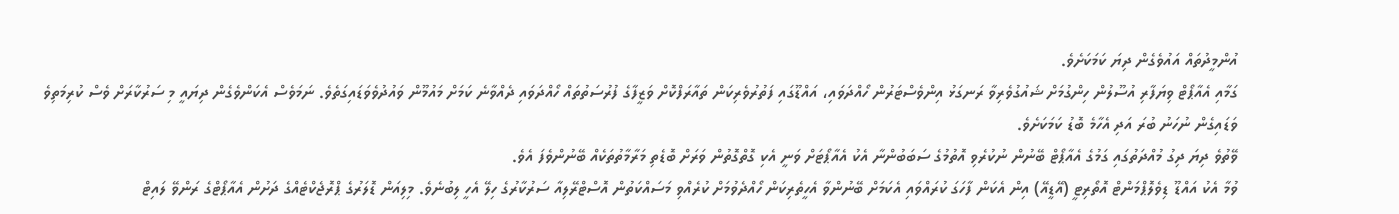އުންމީދުތައް އައުވެގެން ދިޔަ ކަމަކަށެވެ.
ގަމާއި އެއާޕޯޓް ވިޔަފާރި އުސޫލުން ހިންގުމަށް ޝައުގުވެރިވާ ރަނގަޅު އިންވެސްޓަރުން ހޯއްދަވައި، އައްޑޫގައި ފަތުރުވެރިކަން ތައާރަފްކޮށް ވަޒީފާގެ ފުރުސަތުތައް ހޯއްދަވައި ދެއްވާނެ ކަމަށް މައުމޫން ވައުދުވެވަޑައިގަތެވެ. ނަމަވެސް އެކަންވެގެން ދިޔައީ މި ސަރުކާރަށް ވެސް ކުރިމަތިވެ ވަޑައިގެން ނުހަނު ބުރަ އަދި އެހާމެ ބޮޑު ކަމަކަށެވެ.
ވޭތުވެ ދިޔަ ދިގު މުއްދަތުގައި ގަމުގެ އެއާޕޯޓް ބޭނުން ނުކުރެވި އޮތުމުގެ ސަބަބުންނާ އެކު އެއާޕޯޓަށް ވަނީ އެކި ގޮތްގޮތުން ވަރަށް ބޮޑެތި މަރާމާތުތަކެއް ބޭނުންވެފަ އެވެ.
ވުމާ އެކު އައްޑޫ ޑިވެލޮޕްމަންޓް އޮތޯރިޓީ (އޭޑީއޭ) އިން އެކަން ފާހަގަ ކުރައްވައި އެކަމަށް ބޭނުންވާ އެހީތެރިކަން ހޯއްދެވުމަށް ކުރެއްވި މަސައްކަތުން އޮސްޓްރޭލިއާ ސަރުކާރުގެ ހިލޭ އެހީ ލިބުނެވެ. މިލިއަން ޑޮލަރުގެ ޕްރޮޖެކްޓެއްގެ ދަށުން އެއާޕޯޓްގެ ރަންވޭ ލައިޓް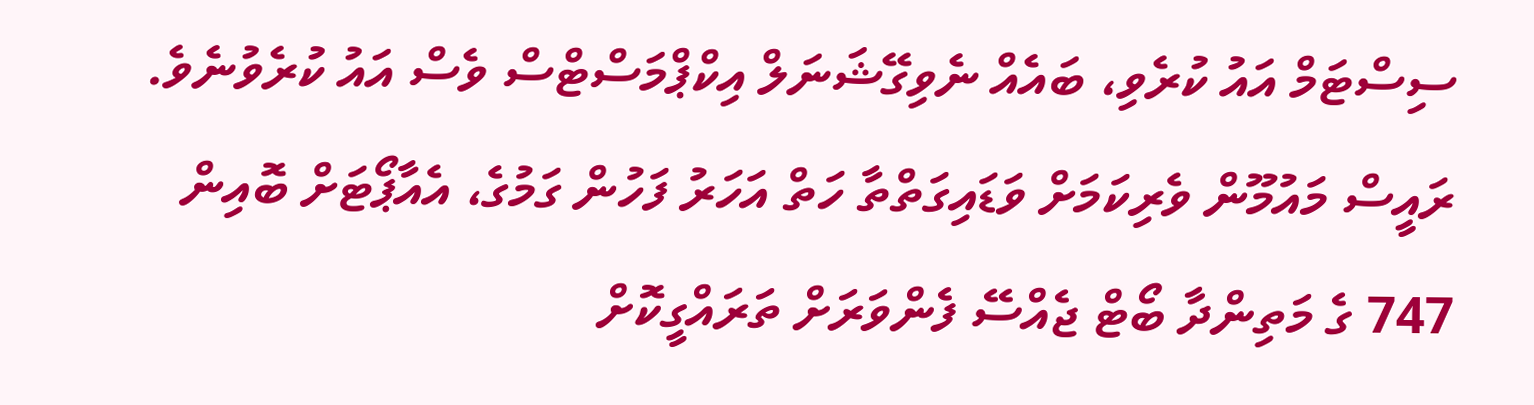ސިސްޓަމް އައު ކުރެވި، ބައެއް ނެވިގޭޝަނަލް އިކްޕްމަސްޓްސް ވެސް އައު ކުރެވުނެވެ.
ރައީސް މައުމޫން ވެރިކަމަށް ވަޑައިގަތްތާ ހަތް އަހަރު ފަހުން ގަމުގެ، އެއާޕޯޓަށް ބޮއިން 747 ގެ މަތިންދާ ބޯޓް ޖެއްސޭ ފެންވަރަށް ތަރައްގީކޮށް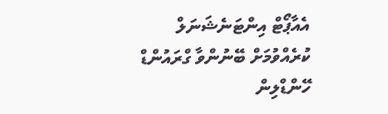އެއާޕޯޓް އިންޓަނެޝަނަލް ކުރެއްވުމަށް ބޭނުންވާ ގްރައުންޑް ހޭންޑްލިން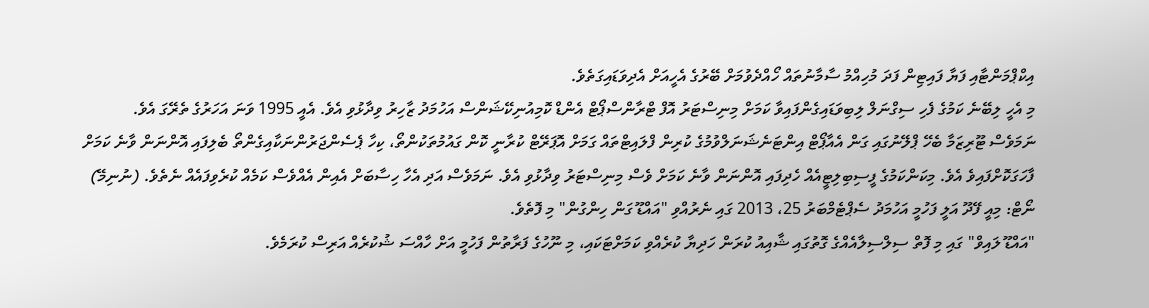އިކްޕްމަންޓާއި ފަޔާ ފައިޓިން ފަދަ މުހިއްމު ސާމާނުތައް ހޯއްދެވުމަށް ބޭރުގެ އެހީއަށް އެދިވަޑައިގަތެވެ.
މި އެހީ ލިބޭނެ ކަމުގެ ފެހި ސިގްނަލް ލިބިވަޑައިގެންފައިވާ ކަމަށް މިނިސްޓަރު އޮފް ޓްރާންސްޕޯޓް އެންޑް ކޮމިއުނިކޭޝަންސް އަހުމަދު ޒާހިރު ވިދާޅުވި އެވެ. އެއީ 1995 ވަނަ އަހަރުގެ ތެރޭގަ އެވެ.
ނަމަވެސް ޓޫރިޒަމާ ބެހޭ ޕްލޭނުގައި ގަން އެއާޕޯޓް އިންޓަނެޝަނަލްވުމުގެ ކުރިން ފްލައިޓްތައް ގަމަށް އޮޕަރޭޓް ކުރާނީ ކޮން ގައުމުތަކުންތޯ، ކިހާ ޕެސެންޖަރުންނަކާއިގެންތޯ ބެލިފައި އޮންނަން ވާނެ ކަމަށް ފާހަގަކޮށްފައިވެ އެވެ. މިކަންކަމުގެ ފީސިބިލިޓީއެއް ހެދިފައި އޮންނަން ވާނެ ކަމަށް ވެސް މިނިސްޓަރު ވިދާޅުވި އެވެ. ނަމަވެސް އަދި އެހާ ހިސާބަށް އެއިން އެއްވެސް ކަމެއް ކުރެވިފައެއް ނެތެވެ. (ނުނިމޭ)
ނޯޓް: މިއީ ފޭދޫ އަލީ ފަހުމީ އަހުމަދު ސެޕްޓެމްބަރު 25، 2013 ގައި ނެރުއްވި "އައްޑޫ ގަން ހިންގުން" މި ފޮތެވެ.
"އައްޑޫ ލައިވް" ގައި މި ފޮތް ސިލްސިލާއެއްގެ ގޮތުގައި ޝާއިއު ކުރަން ހަދިޔާ ކުރެއްވި ކަމަށްޓަކައި، މި ނޫހުގެ ފަރާތުން ފަހުމީ އަށް ހާއްސަ ޝުކުރެއް އަރިސް ކުރަމެވެ.